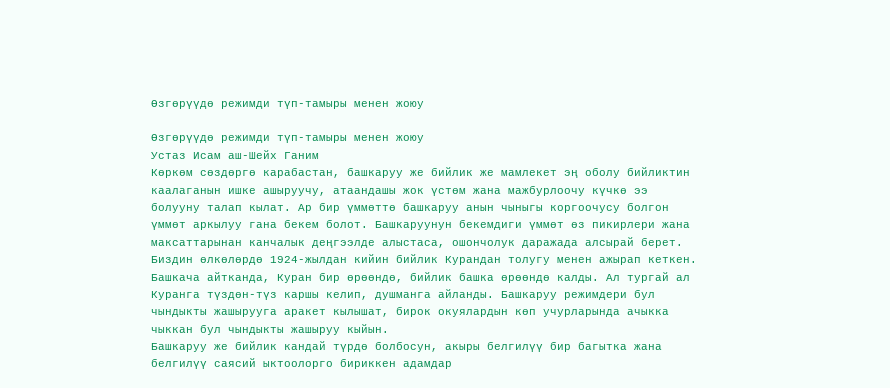Өзгөрүүдө режимди түп-тамыры менен жоюу

Өзгөрүүдө режимди түп-тамыры менен жоюу
Устаз Исам аш-Шейх Ганим
Көркөм сөздөргө карабастан, башкаруу же бийлик же мамлекет эң оболу бийликтин каалаганын ишке ашыруучу, атаандашы жок үстөм жана мажбурлоочу күчкө ээ болууну талап кылат. Ар бир үммөттө башкаруу анын чыныгы коргоочусу болгон үммөт аркылуу гана бекем болот. Башкаруунун бекемдиги үммөт өз пикирлери жана максаттарынан канчалык деңгээлде алыстаса, ошончолук даражада алсырай берет. Биздин өлкөлөрдө 1924-жылдан кийин бийлик Курандан толугу менен ажырап кеткен. Башкача айтканда, Куран бир өрөөндө, бийлик башка өрөөндө калды. Ал тургай ал Куранга түздөн-түз каршы келип, душманга айланды. Башкаруу режимдери бул чындыкты жашырууга аракет кылышат, бирок окуялардын көп учурларында ачыкка чыккан бул чындыкты жашыруу кыйын.
Башкаруу же бийлик кандай түрдө болбосун, акыры белгилүү бир багытка жана белгилүү саясий ыктоолорго бириккен адамдар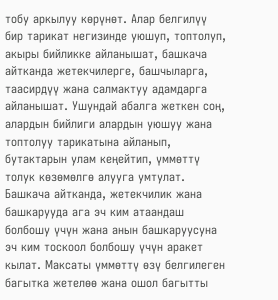тобу аркылуу көрүнөт. Алар белгилүү бир тарикат негизинде уюшуп, топтолуп, акыры бийликке айланышат, башкача айтканда жетекчилерге, башчыларга, таасирдүү жана салмактуу адамдарга айланышат. Ушундай абалга жеткен соң, алардын бийлиги алардын уюшуу жана топтолуу тарикатына айланып, бутактарын улам кеңейтип, үммөттү толук көзөмөлгө алууга умтулат. Башкача айтканда, жетекчилик жана башкарууда ага эч ким атаандаш болбошу үчүн жана анын башкаруусуна эч ким тоскоол болбошу үчүн аракет кылат. Максаты үммөттү өзү белгилеген багытка жетелөө жана ошол багытты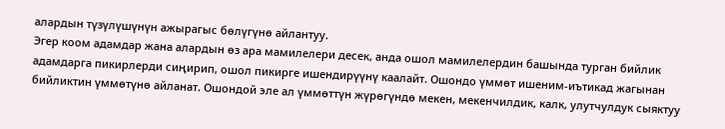алардын түзүлүшүнүн ажырагыс бөлүгүнө айлантуу.
Эгер коом адамдар жана алардын өз ара мамилелери десек, анда ошол мамилелердин башында турган бийлик адамдарга пикирлерди сиңирип, ошол пикирге ишендирүүнү каалайт. Ошондо үммөт ишеним-иътикад жагынан бийликтин үммөтүнө айланат. Ошондой эле ал үммөттүн жүрөгүндө мекен, мекенчилдик, калк, улутчулдук сыяктуу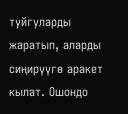туйгуларды жаратып, аларды сиңирүүгө аракет кылат. Ошондо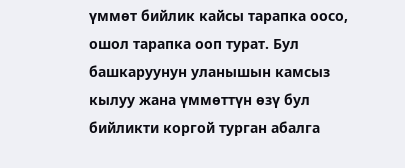үммөт бийлик кайсы тарапка оосо, ошол тарапка ооп турат. Бул башкаруунун уланышын камсыз кылуу жана үммөттүн өзү бул бийликти коргой турган абалга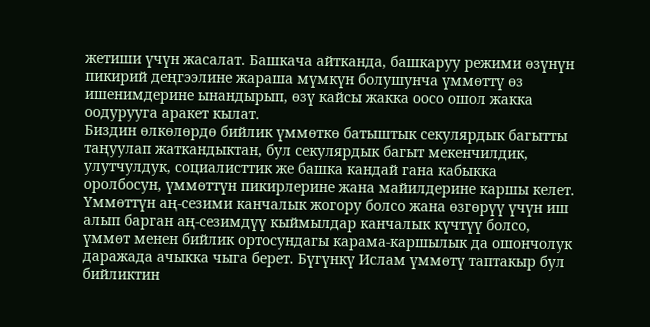жетиши үчүн жасалат. Башкача айтканда, башкаруу режими өзүнүн пикирий деңгээлине жараша мүмкүн болушунча үммөттү өз ишенимдерине ынандырып, өзү кайсы жакка оосо ошол жакка оодурууга аракет кылат.
Биздин өлкөлөрдө бийлик үммөткө батыштык секулярдык багытты таңуулап жаткандыктан, бул секулярдык багыт мекенчилдик, улутчулдук, социалисттик же башка кандай гана кабыкка оролбосун, үммөттүн пикирлерине жана майилдерине каршы келет. Үммөттүн аң-сезими канчалык жогору болсо жана өзгөрүү үчүн иш алып барган аң-сезимдүү кыймылдар канчалык күчтүү болсо, үммөт менен бийлик ортосундагы карама-каршылык да ошончолук даражада ачыкка чыга берет. Бүгүнкү Ислам үммөтү таптакыр бул бийликтин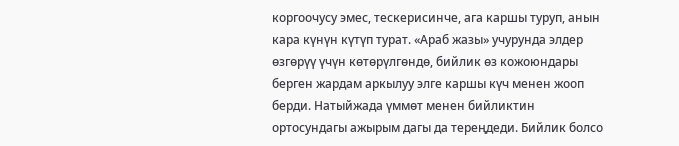коргоочусу эмес, тескерисинче, ага каршы туруп, анын кара күнүн күтүп турат. «Араб жазы» учурунда элдер өзгөрүү үчүн көтөрүлгөндө, бийлик өз кожоюндары берген жардам аркылуу элге каршы күч менен жооп берди. Натыйжада үммөт менен бийликтин ортосундагы ажырым дагы да тереңдеди. Бийлик болсо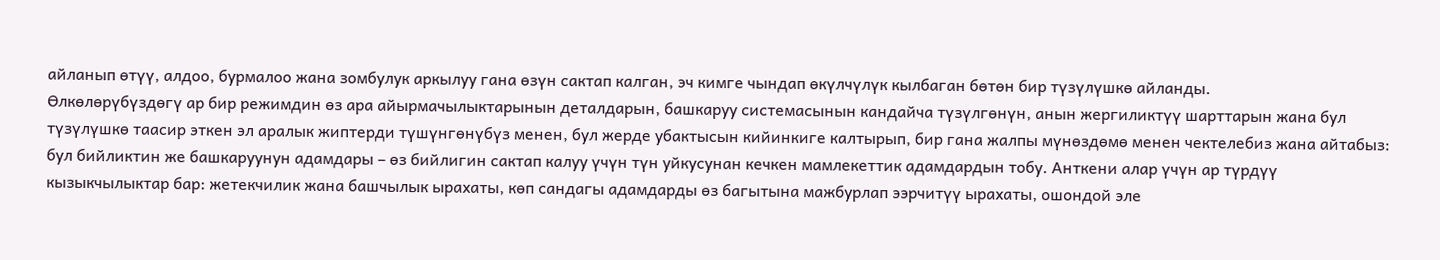айланып өтүү, алдоо, бурмалоо жана зомбулук аркылуу гана өзүн сактап калган, эч кимге чындап өкүлчүлүк кылбаган бөтөн бир түзүлүшкө айланды.
Өлкөлөрүбүздөгү ар бир режимдин өз ара айырмачылыктарынын деталдарын, башкаруу системасынын кандайча түзүлгөнүн, анын жергиликтүү шарттарын жана бул түзүлүшкө таасир эткен эл аралык жиптерди түшүнгөнүбүз менен, бул жерде убактысын кийинкиге калтырып, бир гана жалпы мүнөздөмө менен чектелебиз жана айтабыз: бул бийликтин же башкаруунун адамдары – өз бийлигин сактап калуу үчүн түн уйкусунан кечкен мамлекеттик адамдардын тобу. Анткени алар үчүн ар түрдүү кызыкчылыктар бар: жетекчилик жана башчылык ырахаты, көп сандагы адамдарды өз багытына мажбурлап ээрчитүү ырахаты, ошондой эле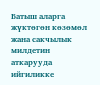Батыш аларга жүктөгөн көзөмөл жана сакчылык милдетин аткарууда ийгиликке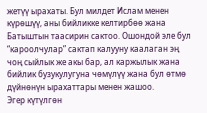жетүү ырахаты. Бул милдет Ислам менен күрөшүү, аны бийликке келтирбөө жана Батыштын таасирин сактоо. Ошондой эле бул “кароолчулар” сактап калууну каалаган эң чоң сыйлык же акы бар, ал каржылык жана бийлик бузукулугуна чөмүлүү жана бул өтмө дүйнөнүн ырахаттары менен жашоо.
Эгер күтүлгөн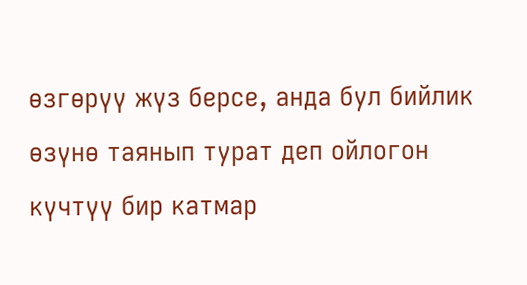өзгөрүү жүз берсе, анда бул бийлик өзүнө таянып турат деп ойлогон күчтүү бир катмар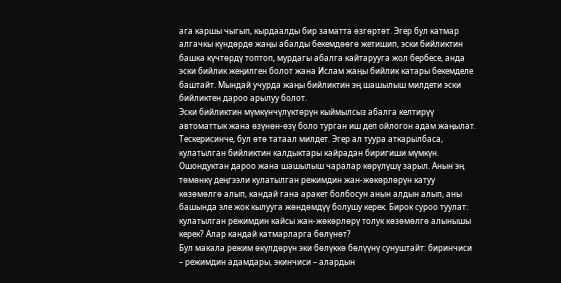ага каршы чыгып, кырдаалды бир заматта өзгөртөт. Эгер бул катмар алгачкы күндөрдө жаңы абалды бекемдөөгө жетишип, эски бийликтин башка күчтөрдү топтоп, мурдагы абалга кайтарууга жол бербесе, анда эски бийлик жеңилген болот жана Ислам жаңы бийлик катары бекемделе баштайт. Мындай учурда жаңы бийликтин эң шашылыш милдети эски бийликтен дароо арылуу болот.
Эски бийликтин мүмкүнчүлүктөрүн кыймылсыз абалга келтирүү автоматтык жана өзүнөн-өзү боло турган иш деп ойлогон адам жаңылат. Тескерисинче, бул өтө татаал милдет. Эгер ал туура аткарылбаса, кулатылган бийликтин калдыктары кайрадан биригиши мүмкүн. Ошондуктан дароо жана шашылыш чаралар көрүлүшү зарыл. Анын эң төмөнкү деңгээли кулатылган режимдин жан-жөкөрлөрүн катуу көзөмөлгө алып, кандай гана аракет болбосун анын алдын алып, аны башында эле жок кылууга жөндөмдүү болушу керек. Бирок суроо туулат: кулатылган режимдин кайсы жан-жөкөрлөрү толук көзөмөлгө алынышы керек? Алар кандай катмарларга бөлүнөт?
Бул макала режим өкүлдөрүн эки бөлүккө бөлүүнү сунуштайт: биринчиси – режимдин адамдары, экинчиси – алардын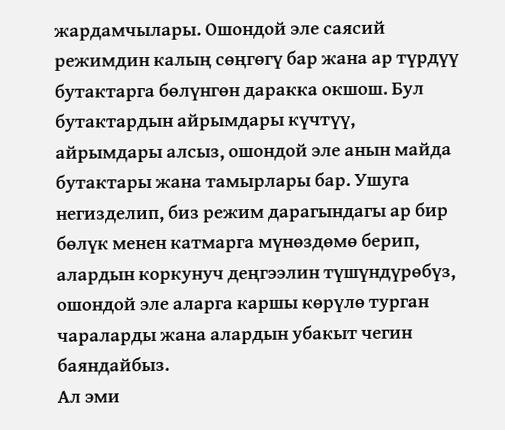жардамчылары. Ошондой эле саясий режимдин калың сөңгөгү бар жана ар түрдүү бутактарга бөлүнгөн даракка окшош. Бул бутактардын айрымдары күчтүү, айрымдары алсыз, ошондой эле анын майда бутактары жана тамырлары бар. Ушуга негизделип, биз режим дарагындагы ар бир бөлүк менен катмарга мүнөздөмө берип, алардын коркунуч деңгээлин түшүндүрөбүз, ошондой эле аларга каршы көрүлө турган чараларды жана алардын убакыт чегин баяндайбыз.
Ал эми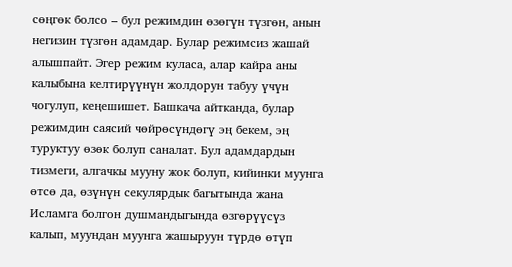сөңгөк болсо – бул режимдин өзөгүн түзгөн, анын негизин түзгөн адамдар. Булар режимсиз жашай алышпайт. Эгер режим куласа, алар кайра аны калыбына келтирүүнүн жолдорун табуу үчүн чогулуп, кеңешишет. Башкача айтканда, булар режимдин саясий чөйрөсүндөгү эң бекем, эң туруктуу өзөк болуп саналат. Бул адамдардын тизмеги, алгачкы мууну жок болуп, кийинки муунга өтсө да, өзүнүн секулярдык багытында жана Исламга болгон душмандыгында өзгөрүүсүз калып, муундан муунга жашыруун түрдө өтүп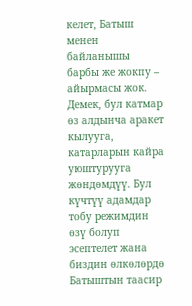келет, Батыш менен байланышы барбы же жокпу – айырмасы жок. Демек, бул катмар өз алдынча аракет кылууга, катарларын кайра уюштурууга жөндөмдүү. Бул күчтүү адамдар тобу режимдин өзү болуп эсептелет жана биздин өлкөлөрдө Батыштын таасир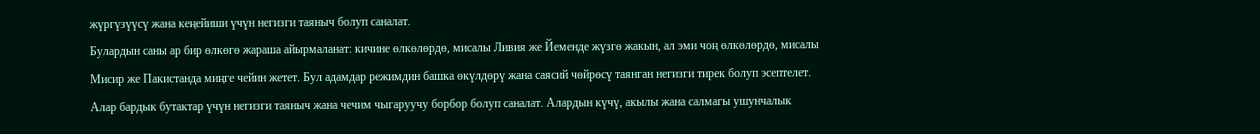жүргүзүүсү жана кеңейиши үчүн негизги таяныч болуп саналат.
Булардын саны ар бир өлкөгө жараша айырмаланат: кичине өлкөлөрдө, мисалы Ливия же Йеменде жүзгө жакын, ал эми чоң өлкөлөрдө, мисалы Мисир же Пакистанда миңге чейин жетет. Бул адамдар режимдин башка өкүлдөрү жана саясий чөйрөсү таянган негизги тирек болуп эсептелет. Алар бардык бутактар үчүн негизги таяныч жана чечим чыгаруучу борбор болуп саналат. Алардын күчү, акылы жана салмагы ушунчалык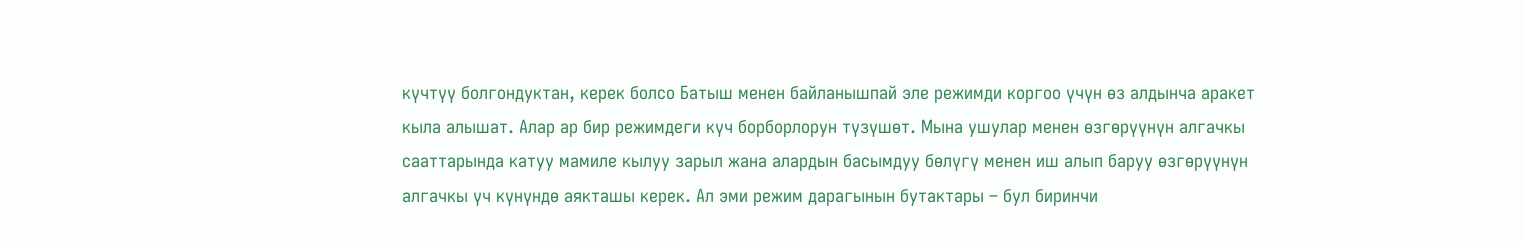күчтүү болгондуктан, керек болсо Батыш менен байланышпай эле режимди коргоо үчүн өз алдынча аракет кыла алышат. Алар ар бир режимдеги күч борборлорун түзүшөт. Мына ушулар менен өзгөрүүнүн алгачкы сааттарында катуу мамиле кылуу зарыл жана алардын басымдуу бөлүгү менен иш алып баруу өзгөрүүнүн алгачкы үч күнүндө аякташы керек. Ал эми режим дарагынын бутактары – бул биринчи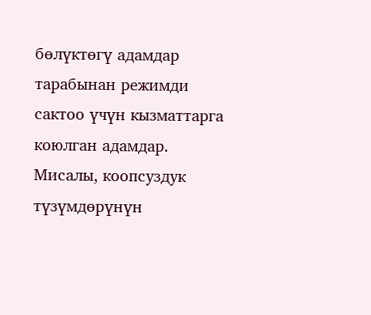бөлүктөгү адамдар тарабынан режимди сактоо үчүн кызматтарга коюлган адамдар. Мисалы, коопсуздук түзүмдөрүнүн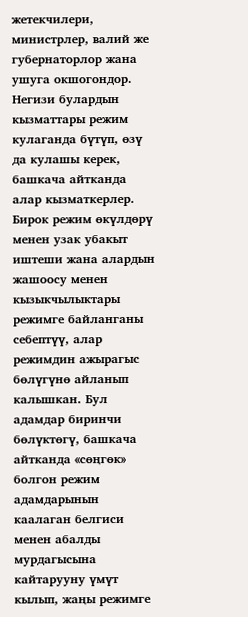жетекчилери, министрлер, валий же губернаторлор жана ушуга окшогондор. Негизи булардын кызматтары режим кулаганда бүтүп, өзү да кулашы керек, башкача айтканда алар кызматкерлер. Бирок режим өкүлдөрү менен узак убакыт иштеши жана алардын жашоосу менен кызыкчылыктары режимге байланганы себептүү, алар режимдин ажырагыс бөлүгүнө айланып калышкан. Бул адамдар биринчи бөлүктөгү, башкача айтканда «сөңгөк» болгон режим адамдарынын каалаган белгиси менен абалды мурдагысына кайтарууну үмүт кылып, жаңы режимге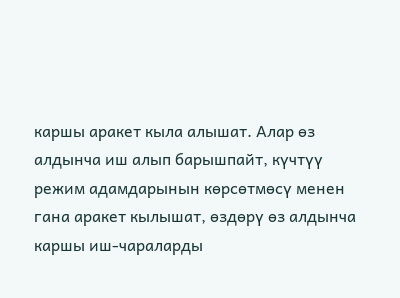каршы аракет кыла алышат. Алар өз алдынча иш алып барышпайт, күчтүү режим адамдарынын көрсөтмөсү менен гана аракет кылышат, өздөрү өз алдынча каршы иш-чараларды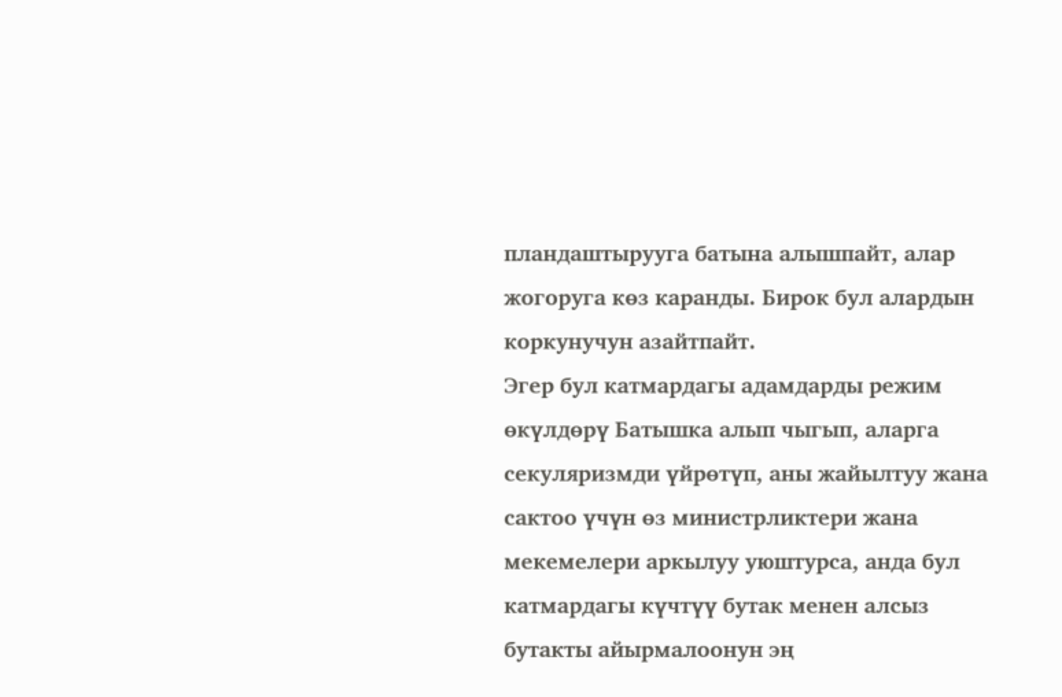пландаштырууга батына алышпайт, алар жогоруга көз каранды. Бирок бул алардын коркунучун азайтпайт.
Эгер бул катмардагы адамдарды режим өкүлдөрү Батышка алып чыгып, аларга секуляризмди үйрөтүп, аны жайылтуу жана сактоо үчүн өз министрликтери жана мекемелери аркылуу уюштурса, анда бул катмардагы күчтүү бутак менен алсыз бутакты айырмалоонун эң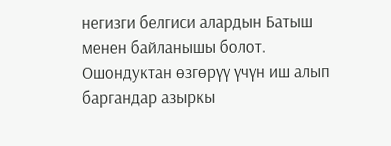негизги белгиси алардын Батыш менен байланышы болот. Ошондуктан өзгөрүү үчүн иш алып баргандар азыркы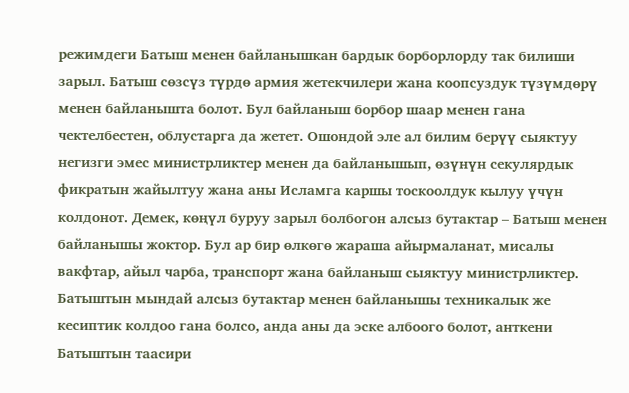режимдеги Батыш менен байланышкан бардык борборлорду так билиши зарыл. Батыш сөзсүз түрдө армия жетекчилери жана коопсуздук түзүмдөрү менен байланышта болот. Бул байланыш борбор шаар менен гана чектелбестен, облустарга да жетет. Ошондой эле ал билим берүү сыяктуу негизги эмес министрликтер менен да байланышып, өзүнүн секулярдык фикратын жайылтуу жана аны Исламга каршы тоскоолдук кылуу үчүн колдонот. Демек, көңүл буруу зарыл болбогон алсыз бутактар – Батыш менен байланышы жоктор. Бул ар бир өлкөгө жараша айырмаланат, мисалы вакфтар, айыл чарба, транспорт жана байланыш сыяктуу министрликтер. Батыштын мындай алсыз бутактар менен байланышы техникалык же кесиптик колдоо гана болсо, анда аны да эске албоого болот, анткени Батыштын таасири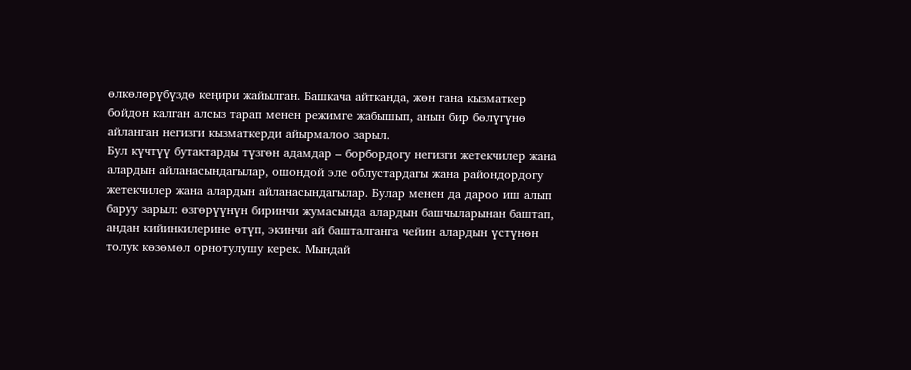өлкөлөрүбүздө кеңири жайылган. Башкача айтканда, жөн гана кызматкер бойдон калган алсыз тарап менен режимге жабышып, анын бир бөлүгүнө айланган негизги кызматкерди айырмалоо зарыл.
Бул күчтүү бутактарды түзгөн адамдар – борбордогу негизги жетекчилер жана алардын айланасындагылар, ошондой эле облустардагы жана райондордогу жетекчилер жана алардын айланасындагылар. Булар менен да дароо иш алып баруу зарыл: өзгөрүүнүн биринчи жумасында алардын башчыларынан баштап, андан кийинкилерине өтүп, экинчи ай башталганга чейин алардын үстүнөн толук көзөмөл орнотулушу керек. Мындай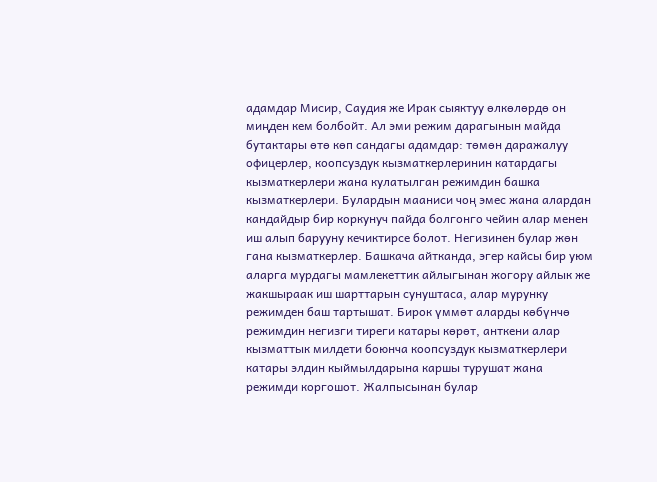адамдар Мисир, Саудия же Ирак сыяктуу өлкөлөрдө он миңден кем болбойт. Ал эми режим дарагынын майда бутактары өтө көп сандагы адамдар: төмөн даражалуу офицерлер, коопсуздук кызматкерлеринин катардагы кызматкерлери жана кулатылган режимдин башка кызматкерлери. Булардын мааниси чоң эмес жана алардан кандайдыр бир коркунуч пайда болгонго чейин алар менен иш алып барууну кечиктирсе болот. Негизинен булар жөн гана кызматкерлер. Башкача айтканда, эгер кайсы бир уюм аларга мурдагы мамлекеттик айлыгынан жогору айлык же жакшыраак иш шарттарын сунуштаса, алар мурунку режимден баш тартышат. Бирок үммөт аларды көбүнчө режимдин негизги тиреги катары көрөт, анткени алар кызматтык милдети боюнча коопсуздук кызматкерлери катары элдин кыймылдарына каршы турушат жана режимди коргошот. Жалпысынан булар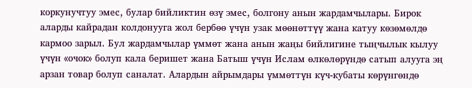коркунучтуу эмес, булар бийликтин өзү эмес, болгону анын жардамчылары. Бирок аларды кайрадан колдонууга жол бербөө үчүн узак мөөнөттүү жана катуу көзөмөлдө кармоо зарыл. Бул жардамчылар үммөт жана анын жаңы бийлигине тыңчылык кылуу үчүн «очок» болуп кала беришет жана Батыш үчүн Ислам өлкөлөрүндө сатып алууга эң арзан товар болуп саналат. Алардын айрымдары үммөттүн күч-кубаты көрүнгөндө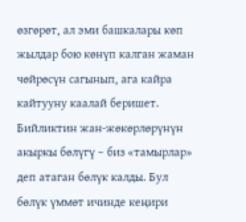өзгөрөт, ал эми башкалары көп жылдар бою көнүп калган жаман чөйрөсүн сагынып, ага кайра кайтууну каалай беришет.
Бийликтин жан-жөкөрлөрүнүн акыркы бөлүгү – биз «тамырлар» деп атаган бөлүк калды. Бул бөлүк үммөт ичинде кеңири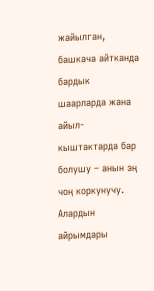жайылган, башкача айтканда бардык шаарларда жана айыл-кыштактарда бар болушу – анын эң чоң коркунучу. Алардын айрымдары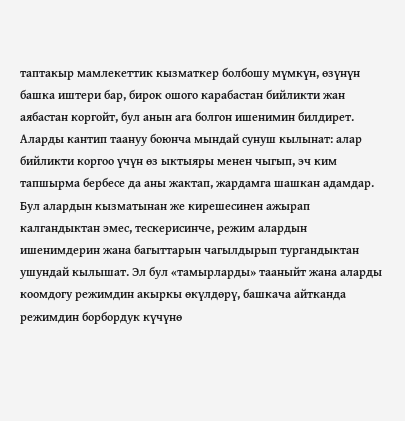таптакыр мамлекеттик кызматкер болбошу мүмкүн, өзүнүн башка иштери бар, бирок ошого карабастан бийликти жан аябастан коргойт, бул анын ага болгон ишенимин билдирет.
Аларды кантип таануу боюнча мындай сунуш кылынат: алар бийликти коргоо үчүн өз ыктыяры менен чыгып, эч ким тапшырма бербесе да аны жактап, жардамга шашкан адамдар. Бул алардын кызматынан же кирешесинен ажырап калгандыктан эмес, тескерисинче, режим алардын ишенимдерин жана багыттарын чагылдырып тургандыктан ушундай кылышат. Эл бул «тамырларды» тааныйт жана аларды коомдогу режимдин акыркы өкүлдөрү, башкача айтканда режимдин борбордук күчүнө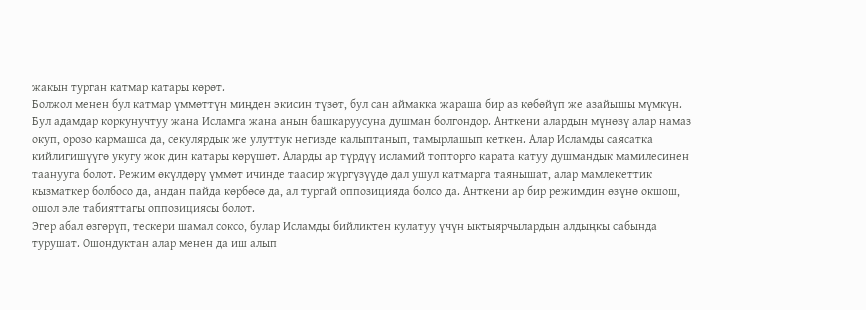жакын турган катмар катары көрөт.
Болжол менен бул катмар үммөттүн миңден экисин түзөт, бул сан аймакка жараша бир аз көбөйүп же азайышы мүмкүн. Бул адамдар коркунучтуу жана Исламга жана анын башкаруусуна душман болгондор. Анткени алардын мүнөзү алар намаз окуп, орозо кармашса да, секулярдык же улуттук негизде калыптанып, тамырлашып кеткен. Алар Исламды саясатка кийлигишүүгө укугу жок дин катары көрүшөт. Аларды ар түрдүү исламий топторго карата катуу душмандык мамилесинен таанууга болот. Режим өкүлдөрү үммөт ичинде таасир жүргүзүүдө дал ушул катмарга таянышат, алар мамлекеттик кызматкер болбосо да, андан пайда көрбөсө да, ал тургай оппозицияда болсо да. Анткени ар бир режимдин өзүнө окшош, ошол эле табияттагы оппозициясы болот.
Эгер абал өзгөрүп, тескери шамал соксо, булар Исламды бийликтен кулатуу үчүн ыктыярчылардын алдыңкы сабында турушат. Ошондуктан алар менен да иш алып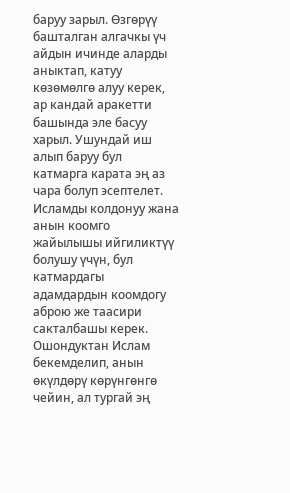баруу зарыл. Өзгөрүү башталган алгачкы үч айдын ичинде аларды аныктап, катуу көзөмөлгө алуу керек, ар кандай аракетти башында эле басуу харыл. Ушундай иш алып баруу бул катмарга карата эң аз чара болуп эсептелет. Исламды колдонуу жана анын коомго жайылышы ийгиликтүү болушу үчүн, бул катмардагы адамдардын коомдогу аброю же таасири сакталбашы керек. Ошондуктан Ислам бекемделип, анын өкүлдөрү көрүнгөнгө чейин, ал тургай эң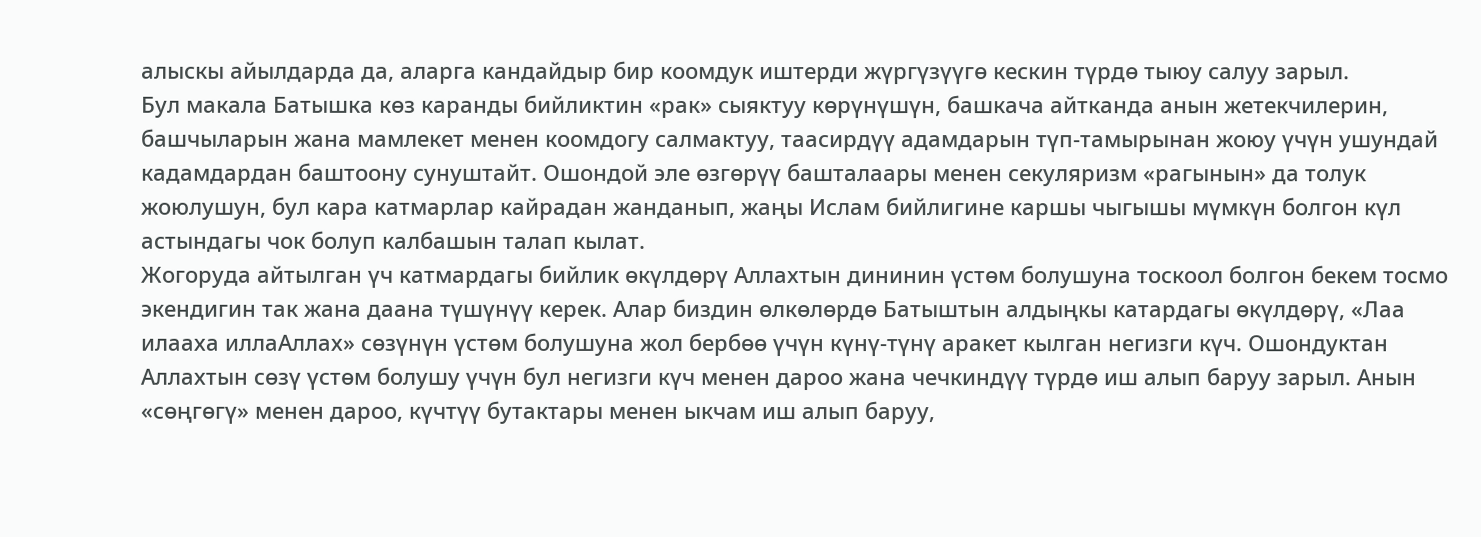алыскы айылдарда да, аларга кандайдыр бир коомдук иштерди жүргүзүүгө кескин түрдө тыюу салуу зарыл.
Бул макала Батышка көз каранды бийликтин «рак» сыяктуу көрүнүшүн, башкача айтканда анын жетекчилерин, башчыларын жана мамлекет менен коомдогу салмактуу, таасирдүү адамдарын түп-тамырынан жоюу үчүн ушундай кадамдардан баштоону сунуштайт. Ошондой эле өзгөрүү башталаары менен секуляризм «рагынын» да толук жоюлушун, бул кара катмарлар кайрадан жанданып, жаңы Ислам бийлигине каршы чыгышы мүмкүн болгон күл астындагы чок болуп калбашын талап кылат.
Жогоруда айтылган үч катмардагы бийлик өкүлдөрү Аллахтын дининин үстөм болушуна тоскоол болгон бекем тосмо экендигин так жана даана түшүнүү керек. Алар биздин өлкөлөрдө Батыштын алдыңкы катардагы өкүлдөрү, «Лаа илааха иллаАллах» сөзүнүн үстөм болушуна жол бербөө үчүн күнү-түнү аракет кылган негизги күч. Ошондуктан Аллахтын сөзү үстөм болушу үчүн бул негизги күч менен дароо жана чечкиндүү түрдө иш алып баруу зарыл. Анын «сөңгөгү» менен дароо, күчтүү бутактары менен ыкчам иш алып баруу,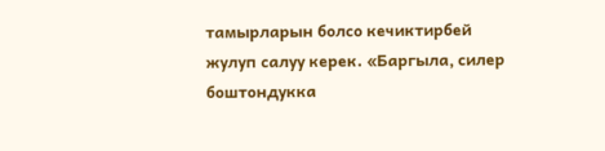тамырларын болсо кечиктирбей жулуп салуу керек. «Баргыла, силер боштондукка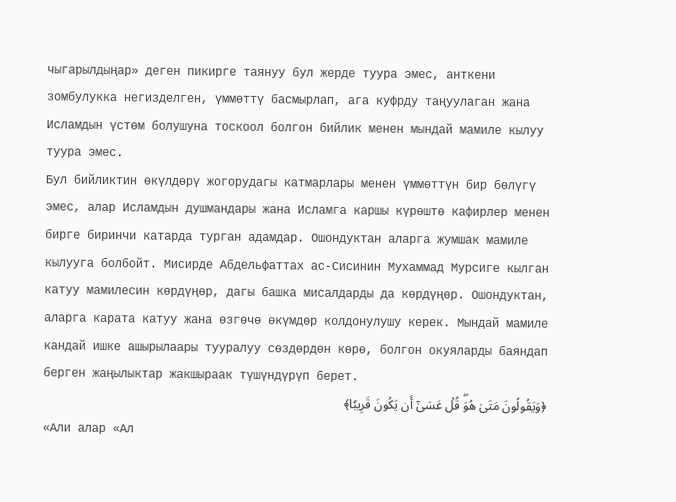чыгарылдыңар» деген пикирге таянуу бул жерде туура эмес, анткени зомбулукка негизделген, үммөттү басмырлап, ага куфрду таңуулаган жана Исламдын үстөм болушуна тоскоол болгон бийлик менен мындай мамиле кылуу туура эмес.
Бул бийликтин өкүлдөрү жогорудагы катмарлары менен үммөттүн бир бөлүгү эмес, алар Исламдын душмандары жана Исламга каршы күрөштө кафирлер менен бирге биринчи катарда турган адамдар. Ошондуктан аларга жумшак мамиле кылууга болбойт. Мисирде Абдельфаттах ас-Сисинин Мухаммад Мурсиге кылган катуу мамилесин көрдүңөр, дагы башка мисалдарды да көрдүңөр. Ошондуктан, аларга карата катуу жана өзгөчө өкүмдөр колдонулушу керек. Мындай мамиле кандай ишке ашырылаары тууралуу сөздөрдөн көрө, болгон окуяларды баяндап берген жаңылыктар жакшыраак түшүндүрүп берет.
﴿وَيَقُولُونَ مَتَىٰ هُوَۖ قُلۡ عَسَىٰٓ أَن يَكُونَ قَرِيبٗا﴾
«Али алар «Ал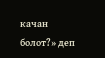качан болот?» деп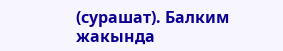(сурашат). Балким жакында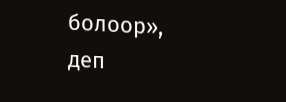болоор», деп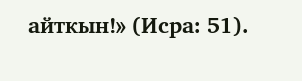айткын!» (Исра: 51).